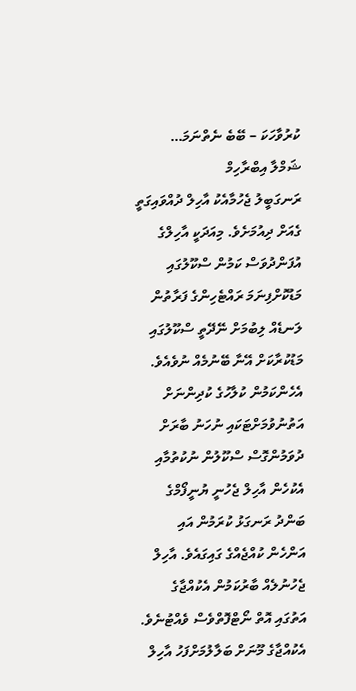ކުރުވާހަކަ – ބޭބެ ނެތްނަމަ…
ޝަމްލާ އިބްރާހިމް
ރަނގަބީލު ޖެހުމާއެކު އާހިލް ދުއްވައިގަތީ ގެއަށް ދިއުމަށެވެ. މިއަދަކީ އާހިލްގެ އުފަންދުވަސް ކަމުން ސްކޫލުގައި މަޑުކޮށްފިނަމަ ރައްޓެހިންގެ ފަރާތުން ލަނޑެއް ލިބުމަށް ނޭދޭތީ ސްކޫލުގައި މަޑުކުރާކަށް އޭނާ ބޭނުމެއް ނުވެއެވެ. އެހެންކަމުން ކުލާހުގެ ކުދިންނަށް އަތުނުވުމަށްޓަކައި ނުހަނު ބާރަށް ދުވަމުންގޮސް ސްކޫލުން ނުކުތުމާއި އެކުހެން އާހިލް ޖެހުނީ ޔުނީފޯމްގެ ބަންދު ރަނގަޅު ކުރަމުން އައި އަންހެން ކުއްޖެއްގެ ގައިގައެވެ. އާހިލް ޖެހުނުލެއް ބާރުކަމުން އެކުއްޖާގެ އަތުގައި އޮތް ނޯޓްފޮތްވެސް ވެއްޓުނެވެ. އެކުއްޖާގެ މޫނަށް ބަލާލުމަށްފަހު އާހިލް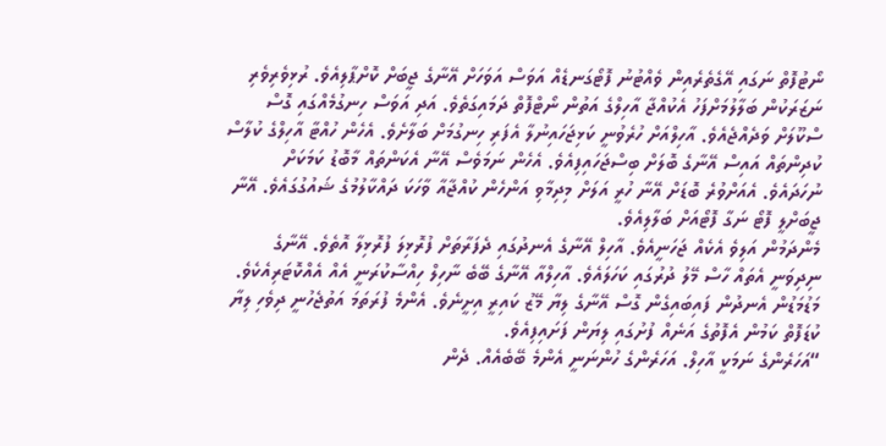ނޯޓުފޮތް ނަގައި އޭގެތެރެއިން ވެއްޓުނު ފޮޓޯގަނޑެއް އަވަސް އަވަހަށް އޭނާގެ ޖީބަށް ކޮށްޕާލިއެވެ. ރުޅިވެރިވެރި ނަޒަރަކުން ބަލާލުމަށްފަހު އެކުއްޖާ އާހިލްގެ އަތުން ނޯޓްފޮތް ދަމައިގަތެވެ. އަދި އަވަސް ހިނގުމެއްގައި ގޮސް ސްކޫލަށް ވަދެއްޖެއެވެ. އާހިލްއަށް ހުރެވުނީ ކަޅިޖަހައިނުލާ އެފަރި ހިނގުމަށް ބަލާށެވެ. އެހެން ހުއްޓާ އާހިލްގެ ކުލާސް ކުދިންތައް އައިސް އޭނާގެ ބޮލަށް ބިސްޖަހައިފިއެވެ. އެހެން ނަމަވެސް އޭނާ އެކަންތައް މާބޮޑު ކަމަކަށް ނުހަދައެވެ. އެއަށްވުރެ ބޮޑަށް އޭނާ ހުރީ އަލަށް މިދިމާވި އަންހެން ކުއްޖާއާ ވާހަކަ ދައްކާލުމުގެ ޝައުގުގައެވެ. އޭނާ ޖީބަށްލީ ފޮޓޯ ނަގާ ފޮޓޯއަށް ބަލާލިއެވެ.
މެންދަމުން އަލިވެ އެކެއް ޖަހަނީއެވެ. އާހިލް އޭނާގެ އެނދުގައި ދެފަރާތަށް ފުރޮޅިލަ ފުރޮޅިލާ އޮތެވެ. އޭނާގެ ނިދިވަނީ އެތައް ހާސް މޭލު ދުރުގައި ކަހަލައެވެ. އާހިލްއާ އޭނާގެ ބޭބެ ނާހިލް ހިއްސާކުރަނީ އެއް އެއްކޮޓަރިއެކެވެ. މަޑުމަޑުން އެނދުން ފައިބައިގެން ގޮސް އޭނާގެ ލިޔާ މޭޒު ކައިރީ އިށީނެވެ. އެންމެ ފުރަތަމަ އަތުޖެހުނީ ދިވެހި ލިޔާ ކުޑަފޮތް ކަމުން އެފޮތުގެ އަނެއް ފުށުގައި ލިޔަން ފަށައިފިއެވެ.
“އަހަރެންގެ ނަމަކީ އާހިލް. އަހަރެންގެ ހުންނަނީ އެންމެ ބޭބެއެއް. ދެން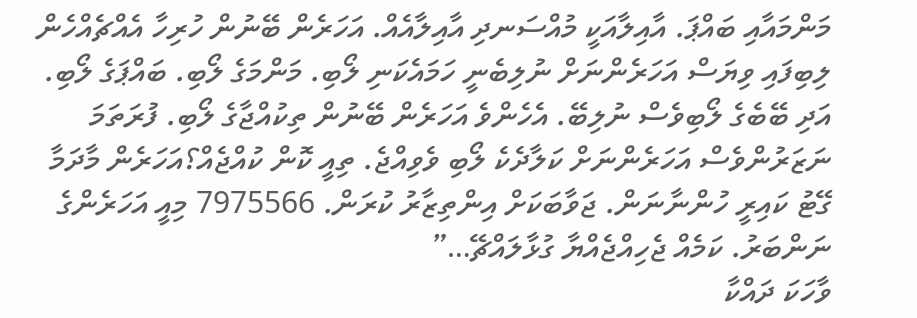މަންމައާއި ބައްޕަ. އާއިލާއަކީ މުއްސަނދި އާއިލާއެއް. އަހަރެން ބޭނުން ހުރިހާ އެއްޗެއްހެން ލިބިފައި ވިޔަސް އަހަރެންނަށް ނުލިބެނީ ހަމައެކަނި ލޯބި. މަންމަގެ ލޯބި. ބައްޕަގެ ލޯބި. އަދި ބޭބެގެ ލޯބިވެސް ނުލިބޭ. އެހެންވެ އަހަރެން ބޭނުން ތިކުއްޖާގެ ލޯބި. ފުރަތަމަ ނަޒަރުންވެސް އަހަރެންނަށް ކަލާދެކެ ލޯބި ވެވިއްޖެ. ތިއީ ކޮން ކުއްޖެއް؟އަހަރެން މާދަމާ ގޭޓު ކައިރީ ހުންނާނަން. ޖަވާބަކަށް އިންތިޒާރު ކުރަން. 7975566 މިއީ އަހަރެންގެ ނަންބަރު. ކަމެއް ޖެހިއްޖެއްޔާ ގުޅާލައްޗޭ…”
ވާހަކަ ދައްކާ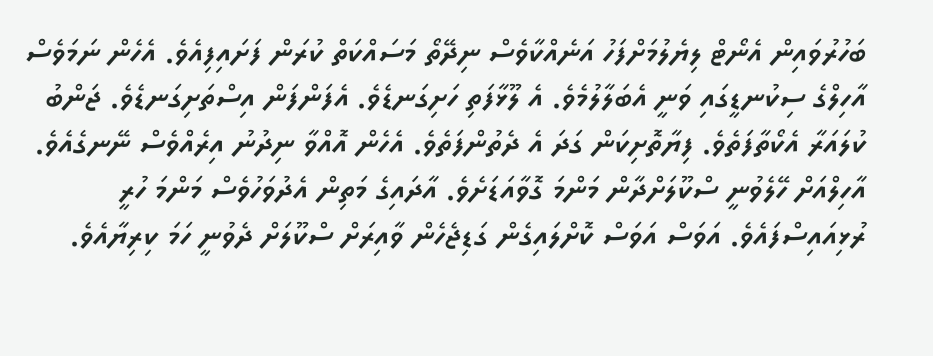ބަހުރުވައިން އެނޯޓް ލިޔެލުމަށްފަހު އަނެއްކާވެސް ނިދޭތޯ މަސައްކަތް ކުރަން ފަށައިފިއެވެ. އެހެން ނަމަވެސް އާހިލްގެ ސިކުނޑީގައި ވަނީ އެބަލާލުމެވެ. އެ ލޫޅާފަތި ހަށިގަނޑެވެ. އެފަންފަން އިސްތަށިގަނޑެވެ. ޖަންބު ކުލައަރާ އެކޯތާފަތެވެ. ފިޔާތޮށިކަން ގަދަ އެ ދެތުންފަތެވެ. އެހެން އޮއްވާ ނިދުނު އިރެއްވެސް ނޭނގެއެވެ. އާހިލްއަށް ހޭލެވުނީ ސްކޫލަށްދާން މަންމަ ގޮވާއަޑަށެވެ. އާދައިގެ މަތިން އެދުވަހުވެސް މަންމަ ހުރީ ރުޅިއައިސްފައެވެ. އަވަސް އަވަސް ކޮށްލައިގެން ގަޑިޖެހެން ވާއިރަށް ސްކޫލަށް ދެވުނީ ހަމަ ކިރިޔާއެވެ.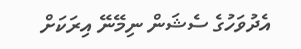އެދުވަހުގެ ސެޝަން ނިމޭނޭ އިރަކަށް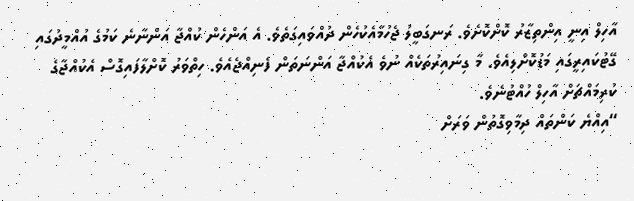އާހިލް އިނީ އިންތިޒާރު ކޮށްކޮށެވެ. ރަނގަބީލު ޖެހުމާއެކުހެން ދުއްވައިގަތެވެ. އެ އަންހެން ކުއްޖާ އަންނާނެ ކަމުގެ އުއްމީދުގައި ގޭޓުކައިރީގައި މަޑުކޮށްލިއެވެ. މާ ގިނައިރުތަކެއް ނުވެ އެކުއްޖާ އަންނަތަން ފެނިއްޖެއެވެ. ހިތްވަރު ކޮށްލާފައިގޮސް އެކުއްޖާގެ ކުރިމައްޗަށް އާހިލް ހުއްޓުނެވެ.
“އިއްޔެ ކަންތައް ދިމާވިގޮތުން ވަރަށް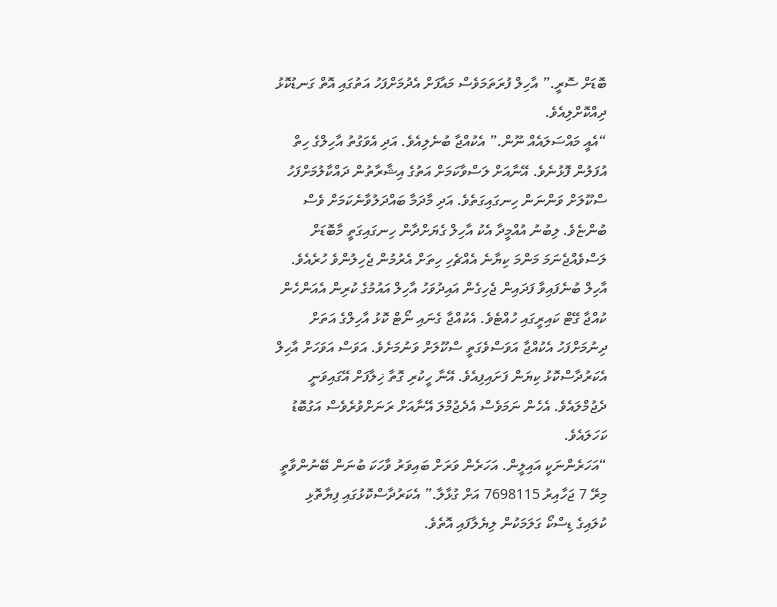ބޮޑަށް ސޮރީ.” އާހިލް ފުރަތަމަވެސް މައާފަށް އެދުމަށްފަހު އަތުގައި އޮތް ގަނޑުކޮޅު ދިއްކޮށްލިއެވެ.
“އެއީ މައްސަލައެއް ނޫން.” އެކުއްޖާ ބުނެލިއެވެ. އަދި އެވަގުތު އާހިލްގެ ހިތް އުފަލުން ފޮޅުނެވެ. އޭނާއަށް ލަސްވާކަމަށް އަތުގެ އިޝާރާތުން ދައްކާލުމަށްފަހު ސްކޫލަށް ވަންނަން ހިނގައިގަތެވެ. އަދި މާދަމާ ބައްދަލުވާނެކަމަށް ވެސް ބުންޏެވެ. ލިބުނު އުއްމީދާ އެކު އާހިލް ގެޔަށްދާން ހިނގައިގަތީ މާބޮޑަށް ލަސްވެއްޖެނަމަ މަންމަ ކިޔާނެ އެއްޗެހި ހިތަށް އެރުމުން ޖެހިލުންވެ ހުރެއެވެ.
އާހިލް ބުނެފައިވާ ފަދައިން ޖެހިގެން އައިދުވަހު އާހިލް އައުމުގެ ކުރިން އެއަންހެން ކުއްޖާ ގޭޓް ކައިރީގައި ހުއްޓެވެ. އެކުއްޖާ ގެނައި ނޯޓް ކޮޅު އާހިލްގެ އަތަށް ދިނުމަށްފަހު އެކުއްޖާ އަވަސްވެގަތީ ސްކޫލަށް ވަނުމަށެވެ. އަވަސް އަވަހަށް އާހިލް އެކަރުދާސްކޮޅު ކިޔަން ފަށައިފިއެވެ. އޭނާ ހީކުރި ގޮތާ ޚިލާފަށް އޭގައިވަނީ ދެޖުމްލައެވެ. އެހެން ނަމަވެސް އެދެޖުމްލަ އޭނާއަށް ރަނަށްވުރެވެސް އަގުބޮޑު ކަހަލައެވެ.
“އަހަރެންނަކީ އައިލީން. އަހަރެން ވަރަށް ބައިވަރު ވާހަކަ ބުނަން ބޭނުންވާތީ މިރޭ 7 ޖަހާއިރު 7698115 އަށް ގުޅާލާ.” އެކަރުދާސްކޮޅުގައި ފިޔާތޮޅި ކުލައިގެ ޑިސްކޯ ގަލަމަކުން ލިޔެލާފައި އޮތެވެ.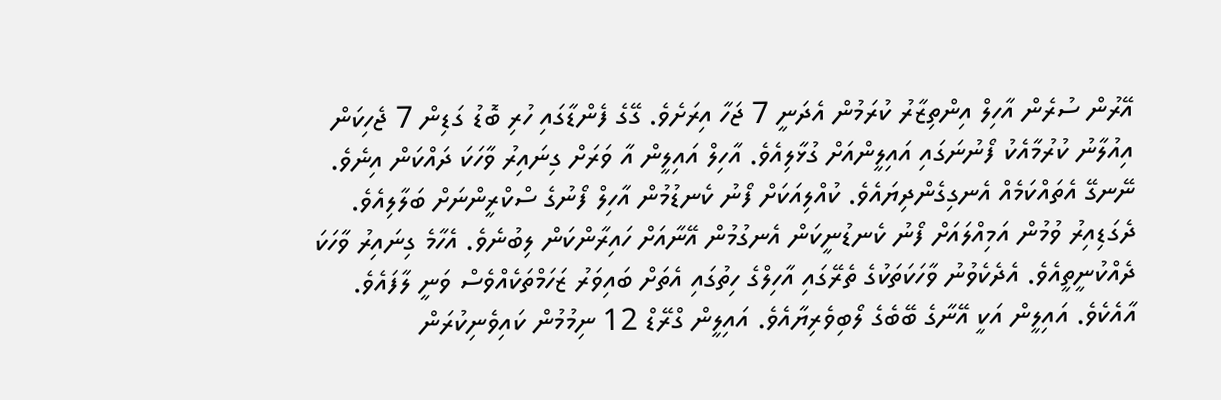އޭރުން ސުރެން އާހިލް އިންތިޒާރު ކުރަމުން އެދަނީ 7 ޖަހާ އިރަށެވެ. ގޭގެ ފެންޑާގައި ހުރި ބޮޑު ގަޑިން 7 ޖެހިކަން އިއުލާނު ކުރުމާއެކު ފޯނުނަގައި އައިލީންއަށް ގުޅާލިއެވެ. އާހިލް އައިލީން އާ ވަރަށް ގިނައިރު ވާހަކަ ދައްކަން އިނެވެ. ނޭނގޭ އެތައްކަމެއް އެނގިގެންދިޔައެވެ. ކުއްލިއަކަށް ފޯނު ކެނޑުމުން އާހިލް ފޯނުގެ ސްކްރީންނަށް ބަލާލިއެވެ.
ދެގަޑިއިރު ވުމުން އަމިއްލައަށް ފޯނު ކެނޑުނީކަން އެނގުމުން އޭނާއަށް ހައިރާންކަން ލިބުނެވެ. އެހާމެ ގިނައިރު ވާހަކަ ދެއްކުނީތީއެވެ. އެދެކެވުނު ވާހަކަތަކުގެ ތެރޭގައި އާހިލްގެ ހިތުގައި އެތަށް ބައިވަރު ޒަހަމްތަކެއްވެސް ވަނީ ލާފައެވެ. އާއެކެވެ. އައިލީން އަކީ އޭނާގެ ބޭބެގެ ލޯބިވެރިޔާއެވެ. އައިލީން ގްރޭޑް 12 ނިމުމުން ކައިވެނިކުރަން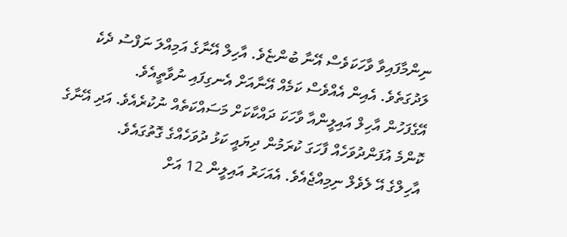ނިންމާފައިވާ ވާހަކަވެސް އޭނާ ބުންޏެވެ. އާހިލް އޭނާގެ އަމިއްލަ ނަފްސު ދެކެ ލަދުގަތެވެ. އެއިން އެއްވެސް ކަމެއް އޭނާއަށް އެނގިފައި ނުވާތީއެވެ.
އޭގެފަހުން އާހިލް އައިލީންއާ ވާހަކަ ދައްކާކަށް މަސައްކަތެއް ނުކުރެއެވެ. އަދި އޭނާގެ ކޮންމެ އުފަންދުވަހެއް ފާހަގަ ކުރަމުން ދިޔައީ ކަޅު ދުވަހެއްގެ ގޮތުގައެވެ.
އާހިލްގެ އޭ ލެވެލް ނިމިއްޖެއެވެ. އެއަހަރު އައިލީން 12 އަށް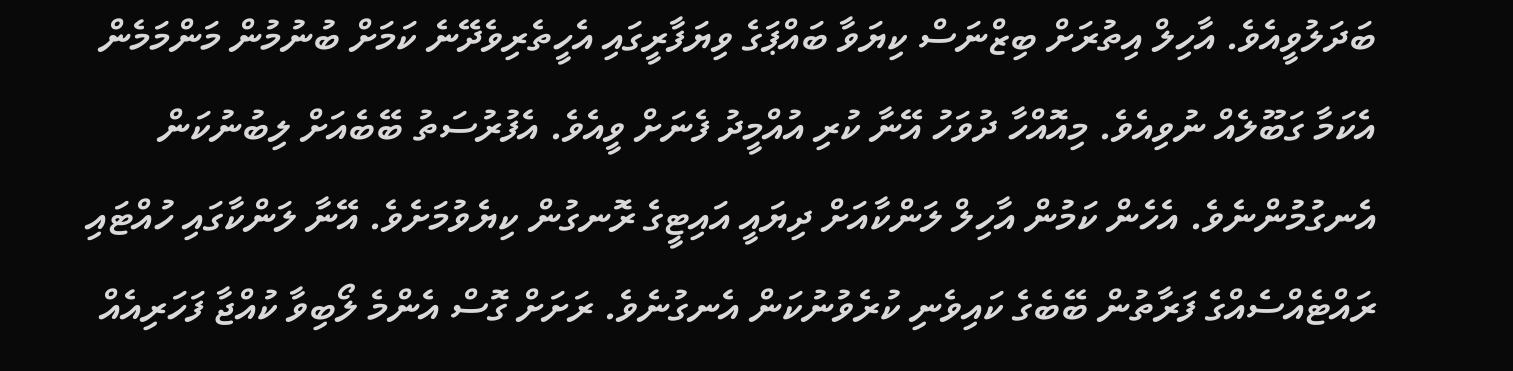ބަދަލުވީއެވެ. އާހިލް އިތުރަށް ބިޒްނަސް ކިޔަވާ ބައްޕަގެ ވިޔަފާރީގައި އެހީތެރިވެދޭނެ ކަމަށް ބުނުމުން މަންމަމެން އެކަމާ ގަބޫލެއް ނުވިއެވެ. މިއޮއްހާ ދުވަހު އޭނާ ކުރި އުއްމީދު ފެނަށް ވީއެވެ. އެފުރުސަތު ބޭބެއަށް ލިބުނުކަން އެނގުމުންނެވެ. އެހެން ކަމުން އާހިލް ލަންކާއަށް ދިޔައީ އައިޓީގެ ރޮނގުން ކިޔެވުމަށެވެ. އޭނާ ލަންކާގައި ހުއްޓައި ރައްޓެއްސެއްގެ ފަރާތުން ބޭބެގެ ކައިވެނި ކުރެވުނުކަން އެނގުނެވެ. ރަށަށް ގޮސް އެންމެ ލޯބިވާ ކުއްޖާ ފަހަރިއެއް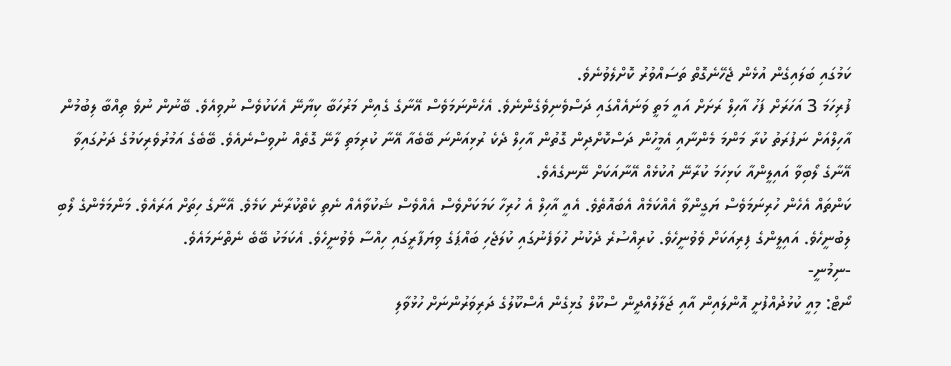ކަމުގައި ބަލައިގެން އުޅެން ޖެހޭނެގޮތް ތަސައްވުރު ކޮށްލެވުނެވެ.
ފުރިހަމަ 3 އަހަރަށް ފަހު އާހިލް ރަށަށް އައީ މަތީ ވަނައެއްގައި ދަސްވެނިވެގެންނެވެ. އެހެންނަމަވެސް އޭނާގެ ގެއިން މަރުހަބާ ކިޔާނޭ އެކަކުވެސް ނުވިއެވެ. ބޭނުން ނުވެ ތިއްބާ ލިބުމުން އާހިލްއަށް ނަފުރަތު ކުރާ މަންމަ މެންނާއި އެމީހުން ދަސްކޮށްދިން ގޮތުން އާހިލް ދެކެ ރުޅިއަންނަ ބޭބެއާ އޭނާ ކުރިމަތި ލާނޭ ގޮތެއް ނުވިސްނެއެވެ. ބޭބެގެ އަމުރުވެރިކަމުގެ ދަށުގައިވާ އޭނާގެ ލޯބިވާ އައިލީންއާ ކަޅިހަމަ ކުރާނޭ އުކުޅެއް އޭނާއަކަށް ނޭނގެއެވެ.
ކަންތައް އެހެން ހުރިނަމަވެސް ޔަގީންވާ އެއްކަމެއް އެބައޮތެވެ. އެއީ އާހިލް އެ ހުރިހާ ކަމަކަށްވެސް އެއްވެސް ޝަކުވާއެއް ނެތި ކެތްކުރާނެ ކަމެވެ. އޭނާގެ ހިތަށް އަރައެވެ. މަންމަމެންގެ ލޯބި ލިބުނީހެވެ. އައިލީންގެ ފިރިއަކަށް ވެވުނީހެވެ. ކުރިއްސުރެ ދެކުނު ހުވަފެނުގައި ކުލަޖެހި ބައްޕަގެ ވިޔަފާރީގައި ހިއްސާ ވެވުނީހެވެ. އެކަމަކު ބޭބެ ނެތްނަމައެވެ.
-ނިމުނީ-
ނޯޓް: މިއީ ކުޅުދުއްފުށީ އޮންލައިން އާއި ޖަލާލުއްދީން ސްކޫލް ގުޅިގެން އެސްކޫލުގެ ދަރިވަރުންނަށް ހުޅުވާލި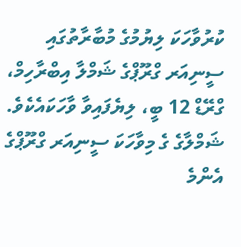ކުރުވާހަކަ ލިޔުމުގެ މުބާރާތުގައި ސީނިއަރ ގްރޫޕްގެ ޝަމްލާ އިބްރާހިމް، ގްރޭޑް 12 ބީ، ލިޔެފައިވާ ވާހަކައެކެވެ. ޝަމްލާގެ ގެ މިވާހަކަ ސީނިއަރ ގްރޫޕްގެ އެންމެ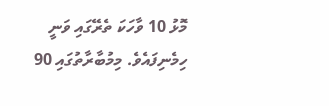މޮޅު 10 ވާހަކަ ތެރޭގައި ވަނީ ހިމެނިފައެވެ. މިމުބާރާތުގައި 90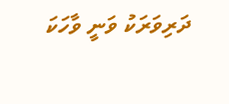ދަރިވަރަކު ވަނީ ވާހަކަ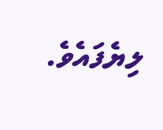ލިޔެފައެވެ.